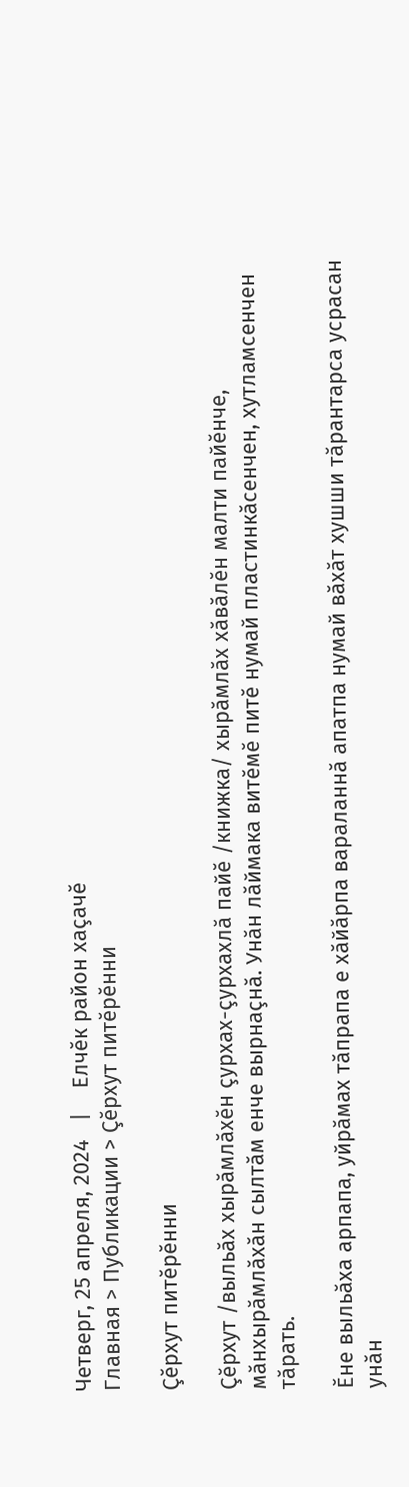Четверг, 25 апреля, 2024   |    Елчĕк район хаçачĕ
Главная > Публикации > Çĕрхут питĕрĕнни

Çĕрхут питĕрĕнни

Çĕрхут /выльăх хырăмлăхĕн çурхах-çурхахлă пайĕ /книжка/ хырăмлăх хăвăлĕн малти пайĕнче, мăнхырăмлăхăн сылтăм енче вырнаçнă. Унăн лăймака витĕмĕ питĕ нумай пластинкăсенчен, хутламсенчен тăрать.

Ĕне выльăха арпапа, уйрăмах тăпрапа е хăйăрпа вараланнă апатпа нумай вăхăт хушши тăрантарса усрасан унăн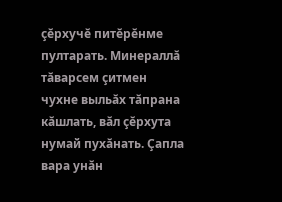çĕрхучĕ питĕрĕнме пултарать. Минераллă тăварсем çитмен чухне выльăх тăпрана кăшлать, вăл çĕрхута нумай пухăнать. Çапла вара унăн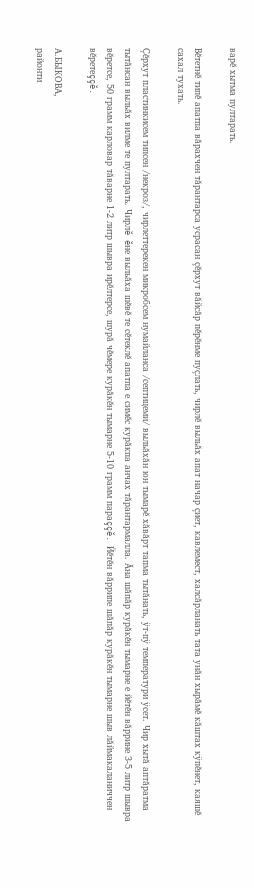варĕ хытма пултарать.

Вĕтетнĕ типĕ апатпа вăрахчен тăрантарса усрасан çĕрхут вăйсăр пĕрĕнме пуçлать, чирлĕ выльăх апат начар çиет, кавлемест, халсăрланать тата унăн хырăмĕ кăштах кÿпĕнет, каяшĕ сахал тухать.

Çĕрхут пластинкисем типсен /некроз/, чирлеттерекен микробсем нумайланса /септицеми/ выльăхăн юн тымарĕ хăвăрт тапма тытăнать, ÿт-пÿ температури ÿсет. Чир хытă аптăратма тытăнсан выльăх вилме те пултарать. Чирлĕ ĕне выльăха шĕвĕ те сĕтеклĕ апатпа е симĕс курăкпа анчах тăрантармалла. Ăна шăпăр курăкĕн тымарне е йĕтĕн вăррине 3-5 литр шывра вĕретсе, 50 грамм карловар тăварне 1-2 литр шывра ирĕлтерсе, шурă чĕмере курăкĕн тымарне 5-10 грамм параççĕ. Йĕтĕн вăррипе шăпăр курăкĕн тымарне шыв лăймакаланиччен вĕретеççĕ.

А.БЫКОВА,
районти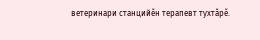ветеринари станцийĕн терапевт тухтăрĕ.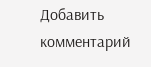Добавить комментарий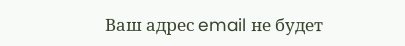Ваш адрес email не будет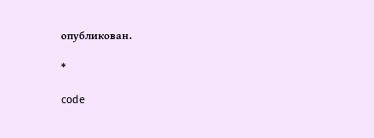опубликован.

*

code